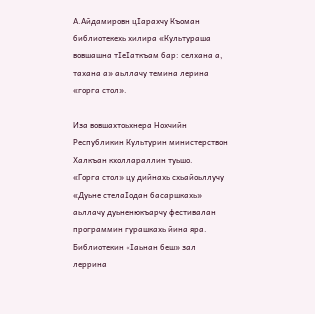А.Айдамировн цIарахчу Къоман библиотекехь хилира «Культураша вовшашна тIеIаткъам бар: селхана а, тахана а» аьллачу темина лерина «горга стол».

Иза вовшахтоьхнера Нохчийн Республикин Культурин министерствон Халкъан кхоллараллин туьшо.
«Горга стол» цу дийнахь схьайоьллучу «Дуьне стелаIодан басаршкахь» аьллачу дуьненюкъарчу фестивалан программин гурашкахь йина яра. Библиотекин «Iаьнан беш» зал леррина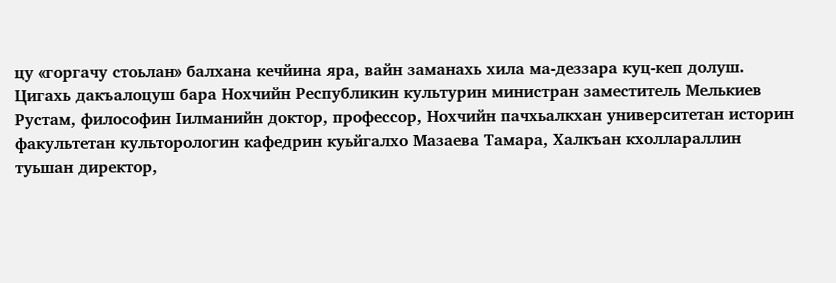цу «горгачу стоьлан» балхана кечйина яра, вайн заманахь хила ма-деззара куц-кеп долуш.
Цигахь дакъалоцуш бара Нохчийн Республикин культурин министран заместитель Мелькиев Рустам, философин Iилманийн доктор, профессор, Нохчийн пачхьалкхан университетан историн факультетан культорологин кафедрин куьйгалхо Мазаева Тамара, Халкъан кхоллараллин туьшан директор,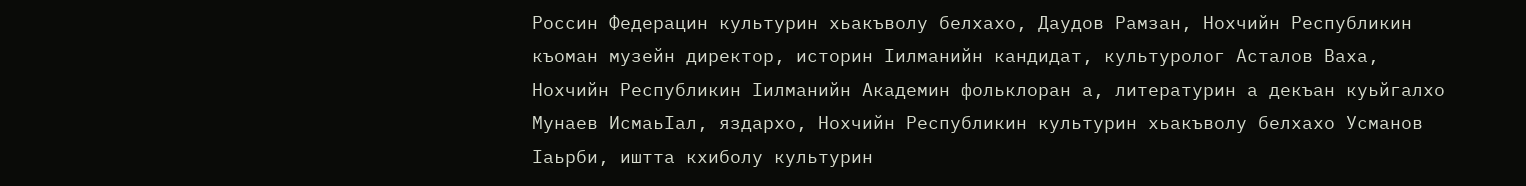Россин Федерацин культурин хьакъволу белхахо, Даудов Рамзан, Нохчийн Республикин къоман музейн директор, историн Iилманийн кандидат, культуролог Асталов Ваха, Нохчийн Республикин Iилманийн Академин фольклоран а, литературин а декъан куьйгалхо Мунаев ИсмаьIал, яздархо, Нохчийн Республикин культурин хьакъволу белхахо Усманов Iаьрби, иштта кхиболу культурин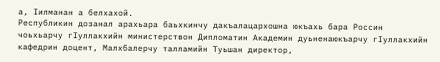а, Iилманан а белхахой.
Республикин дозанал арахьара баьхкинчу дакъалацархошна юкъахь бара Россин чоьхьарчу гIуллакхийн министерствон Дипломатин Академин дуьненаюкъарчу гIуллакхийн кафедрин доцент, Малхбалерчу талламийн Туьшан директор,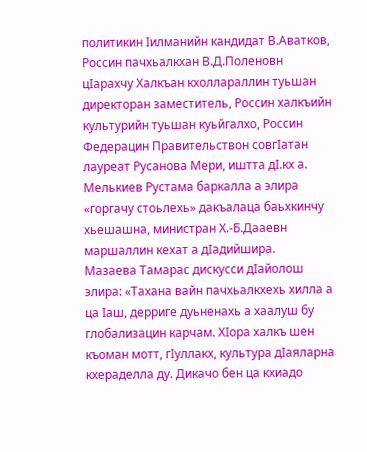политикин Iилманийн кандидат В.Аватков, Россин пачхьалкхан В.Д.Поленовн цIарахчу Халкъан кхоллараллин туьшан директоран заместитель, Россин халкъийн культурийн туьшан куьйгалхо, Россин Федерацин Правительствон совгIатан лауреат Русанова Мери, иштта дI.кх а. Мелькиев Рустама баркалла а элира «горгачу стоьлехь» дакъалаца баьхкинчу хьешашна, министран Х.-Б.Дааевн маршаллин кехат а дIадийшира.
Мазаева Тамарас дискусси дIайолош элира: «Тахана вайн пачхьалкхехь хилла а ца Iаш, дерриге дуьненахь а хаалуш бу глобализацин карчам. ХIора халкъ шен къоман мотт, гIуллакх, культура дIаяларна кхераделла ду. Дикачо бен ца кхиадо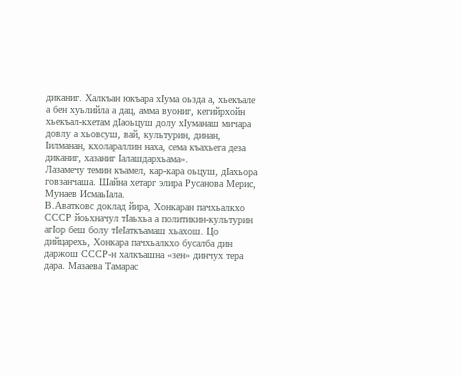диканиг. Халкъан юкъара хIума оьзда а, хьекъале а бен хуьлийла а дац, амма вуониг, кегийрхойн хьекъал-кхетам дIаоьцуш долу хIуманаш мичара довлу а хьовсуш, вай, культурин, динан, Iилманан, кхолараллин наха, сема къахьега деза диканиг, хазаниг Iалашдархьама».
Лазамечу темин къамел, кар-кара оьцуш, дIахьора говзанчаша. Шайна хетарг элира Русанова Мерис, Мунаев ИсмаьIала.
В.Аватковс доклад йира, Хонкаран пачхьалкхо СССР йоьхначул тIаьхьа а политикин-культурин агIор беш болу тIеIаткъамаш хьахош. Цо дийцарехь, Хонкара пачхьалкхо бусалба дин даржош СССР-н халкъашна «зен» динчух тера дара. Мазаева Тамарас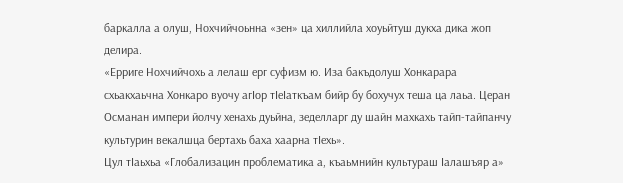баркалла а олуш, Нохчийчоьнна «зен» ца хиллийла хоуьйтуш дукха дика жоп делира.
«Ерриге Нохчийчохь а лелаш ерг суфизм ю. Иза бакъдолуш Хонкарара схьакхаьчна Хонкаро вуочу агIор тIеIаткъам бийр бу бохучух теша ца лаьа. Церан Османан импери йолчу хенахь дуьйна, зеделларг ду шайн махкахь тайп-тайпанчу культурин векалшца бертахь баха хаарна тIехь».
Цул тIаьхьа «Глобализацин проблематика а, къаьмнийн культураш Iалашъяр а»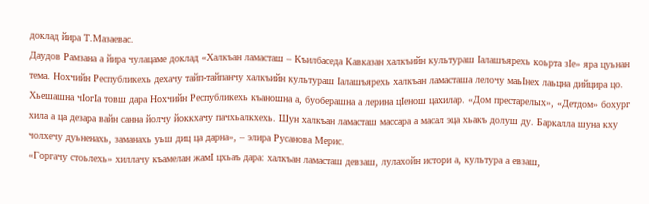доклад йира Т.Мазаевас.
Даудов Рамзана а йира чулацаме доклад «Халкъан ламасташ – Къилбаседа Кавказан халкъийн культураш Iалашъярехь коьрта зIе» яра цуьнан тема. Нохчийн Республикехь дехачу тайп-тайпанчу халкъийн культураш Iалашъярехь халкъан ламасташа лелочу маьIнех лаьцна дийцира цо.
Хьешашна чIогIа товш дара Нохчийн Республикехь къаношна а, буоберашна а лерина цIенош цахилар. «Дом престарелых», «Детдом» бохург хила а ца дезара вайн санна йолчу йоккхачу пачхьалкхехь. Шун халкъан ламасташ массара а масал эца хьакъ долуш ду. Баркалла шуна кху чолхечу дуьненахь, заманахь уьш диц ца дарна», – элира Русанова Мерис.
«Горгачу стоьлехь» хиллачу къамелан жамI цхьаъ дара: халкъан ламасташ девзаш, лулахойн истори а, культура а евзаш,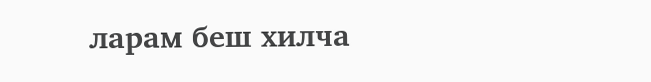ларам беш хилча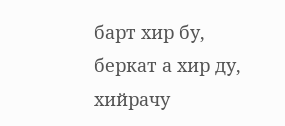барт хир бу, беркат а хир ду, хийрачу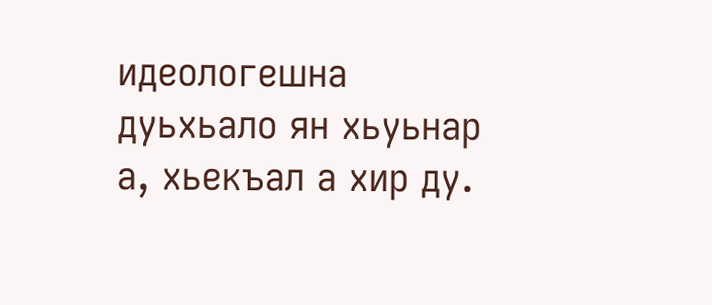идеологешна дуьхьало ян хьуьнар а, хьекъал а хир ду.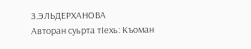З.ЭЛЬДЕРХАНОВА
Авторан суьрта тIехь: Къоман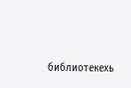библиотекехь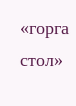«горга стол»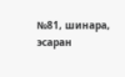№81, шинара, эсаран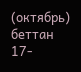(октябрь) беттан 17-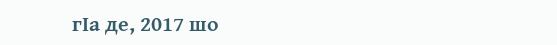гIа де, 2017 шо